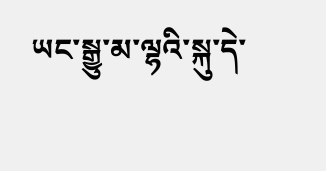ཡང་སྒྱུ་མ་ལྷའི་སྐུ་དེ་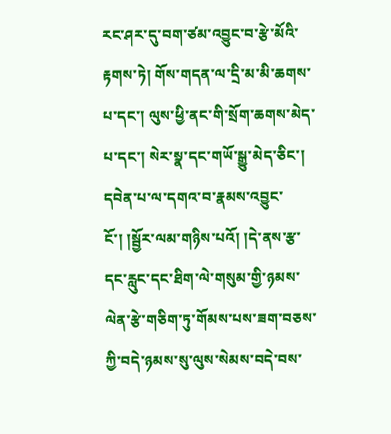རང་ཤར་དུ་བག་ཙམ་འབྱུང་བ་རྩེ་མོའི་རྟགས་ཏེ། གོས་གདན་ལ་དྲི་མ་མི་ཆགས་པ་དང་། ལུས་ཕྱི་ནང་གི་སྲོག་ཆགས་མེད་པ་དང་། སེར་སྣ་དང་གཡོ་སྒྱུ་མེད་ཅིང་། དབེན་པ་ལ་དགའ་བ་རྣམས་འབྱུང་ངོ་། །སྦྱོར་ལམ་གཉིས་པའོ། །དེ་ནས་རྩ་དང་རླུང་དང་ཐིག་ལེ་གསུམ་གྱི་ཉམས་ལེན་རྩེ་གཅིག་ཏུ་གོམས་པས་ཟག་བཅས་ཀྱི་བདེ་ཉམས་སུ་ལུས་སེམས་བདེ་བས་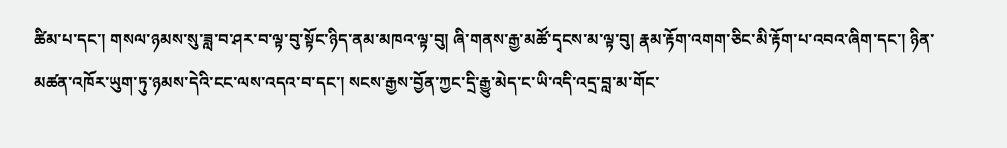ཚིམ་པ་དང་། གསལ་ཉམས་སུ་ཟླ་བ་ཤར་བ་ལྟ་བུ་སྟོང་ཉིད་ནམ་མཁའ་ལྟ་བུ། ཞི་གནས་རྒྱ་མཚོ་དྭངས་མ་ལྟ་བུ། རྣམ་རྟོག་འགག་ཅིང་མི་རྟོག་པ་འབའ་ཞིག་དང་། ཉིན་མཚན་འཁོར་ཡུག་ཏུ་ཉམས་དེའི་ངང་ལས་འདའ་བ་དང་། སངས་རྒྱས་བྱོན་ཀྱང་དྲི་རྒྱུ་མེད་ང་ཡི་འདི་འདྲ་བླ་མ་གོང་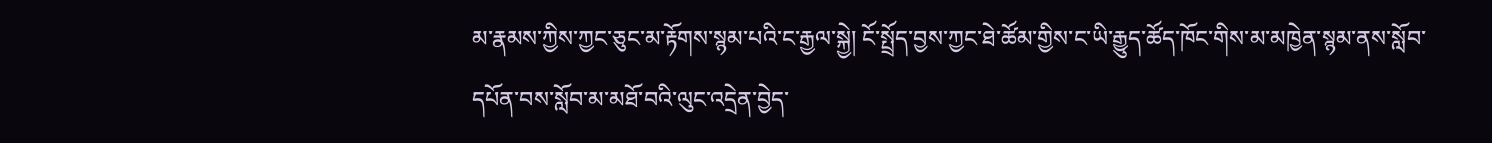མ་རྣམས་ཀྱིས་ཀྱང་ཅུང་མ་རྟོགས་སྙམ་པའི་ང་རྒྱལ་སྐྱེ། ངོ་སྤྲོད་བྱས་ཀྱང་ཐེ་ཚོམ་གྱིས་ང་ཡི་རྒྱུད་ཚོད་ཁོང་གིས་མ་མཁྱེན་སྙམ་ནས་སློབ་དཔོན་བས་སློབ་མ་མཐོ་བའི་ལུང་འདྲེན་བྱེད་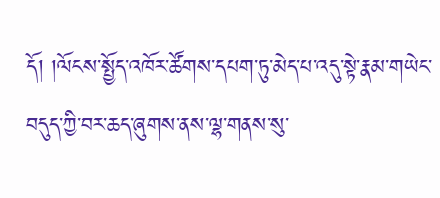དོ། །ལོངས་སྤྱོད་འཁོར་ཚོགས་དཔག་ཏུ་མེད་པ་འདུ་སྟེ་རྣམ་གཡེང་བདུད་ཀྱི་བར་ཆད་ཞུགས་ནས་ལྷ་གནས་སུ་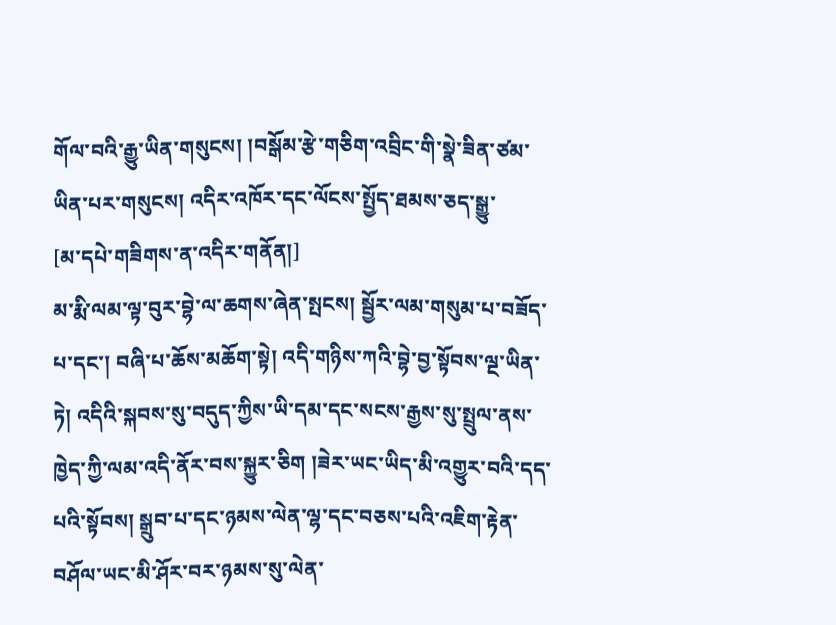གོལ་བའི་རྒྱུ་ཡིན་གསུངས། །བསྒོམ་རྩེ་གཅིག་འབྲིང་གི་སྣེ་ཟིན་ཙམ་ཡིན་པར་གསུངས། འདིར་འཁོར་དང་ལོངས་སྤྱོད་ཐམས་ཅད་སྒྱུ་
[མ་དཔེ་གཟིགས་ན་འདིར་གནོན།]
མ་རྨི་ལམ་ལྟ་བུར་བྷེ་ལ་ཆགས་ཞེན་སྤངས། སྦྱོར་ལམ་གསུམ་པ་བཟོད་པ་དང་། བཞི་པ་ཆོས་མཆོག་སྟེ། འདི་གཉིས་ཀའི་བྷེ་བྱ་སྟོབས་ལྔ་ཡིན་ཏེ། འདིའི་སྐབས་སུ་བདུད་ཀྱིས་ཡི་དམ་དང་སངས་རྒྱས་སུ་སྤྲུལ་ནས་ཁྱེད་ཀྱི་ལམ་འདི་ནོར་བས་སྐྱུར་ཅིག །ཟེར་ཡང་ཡིད་མི་འགྱུར་བའི་དད་པའི་སྟོབས། སྒྲུབ་པ་དང་ཉམས་ལེན་ལྷ་དང་བཅས་པའི་འཇིག་རྟེན་བཤོལ་ཡང་མི་ཤོར་བར་ཉམས་སུ་ལེན་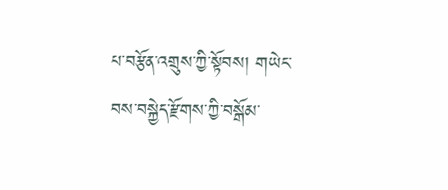པ་བརྩོན་འགྲུས་ཀྱི་སྟོབས། གཡེང་བས་བསྐྱེད་རྫོགས་ཀྱི་བསྒོམ་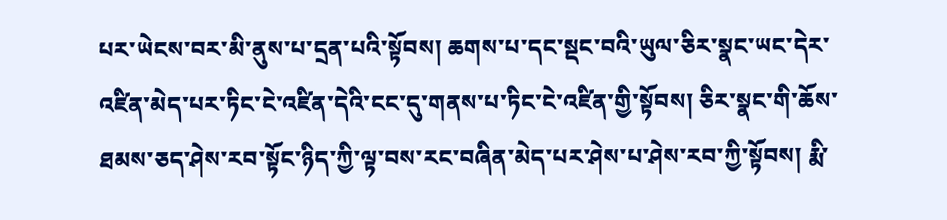པར་ཡེངས་བར་མི་ནུས་པ་དྲན་པའི་སྟོབས། ཆགས་པ་དང་སྡང་བའི་ཡུལ་ཅིར་སྣང་ཡང་དེར་འཛིན་མེད་པར་ཏིང་ངེ་འཛིན་དེའི་ངང་དུ་གནས་པ་ཏིང་ངེ་འཛིན་གྱི་སྟོབས། ཅིར་སྣང་གི་ཆོས་ཐམས་ཅད་ཤེས་རབ་སྟོང་ཉིད་ཀྱི་ལྟ་བས་རང་བཞིན་མེད་པར་ཤེས་པ་ཤེས་རབ་ཀྱི་སྟོབས། རྨི་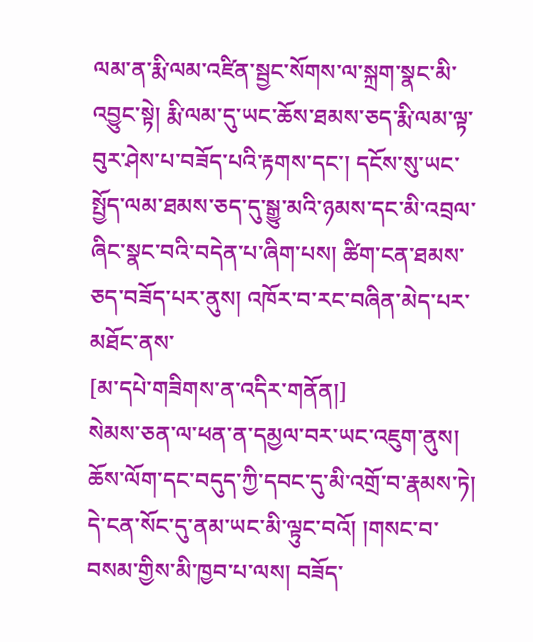ལམ་ན་རྨི་ལམ་འཛིན་སྦྱང་སོགས་ལ་སྐྲག་སྣང་མི་འབྱུང་སྟེ། རྨི་ལམ་དུ་ཡང་ཆོས་ཐམས་ཅད་རྨི་ལམ་ལྟ་བུར་ཤེས་པ་བཟོད་པའི་རྟགས་དང་། དངོས་སུ་ཡང་སྤྱོད་ལམ་ཐམས་ཅད་དུ་སྒྱུ་མའི་ཉམས་དང་མི་འབྲལ་ཞིང་སྣང་བའི་བདེན་པ་ཞིག་པས། ཚིག་ངན་ཐམས་ཅད་བཟོད་པར་ནུས། འཁོར་བ་རང་བཞིན་མེད་པར་མཐོང་ནས་
[མ་དཔེ་གཟིགས་ན་འདིར་གནོན།]
སེམས་ཅན་ལ་ཕན་ན་དམྱལ་བར་ཡང་འཇུག་ནུས། ཆོས་ལོག་དང་བདུད་ཀྱི་དབང་དུ་མི་འགྲོ་བ་རྣམས་ཏེ། དེ་ངན་སོང་དུ་ནམ་ཡང་མི་ལྟུང་བའོ། །གསང་བ་བསམ་གྱིས་མི་ཁྱབ་པ་ལས། བཟོད་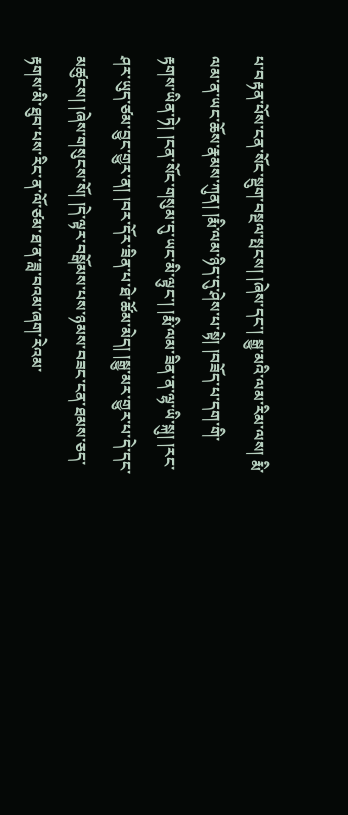པ་བརྟན་པོས་ངན་སོང་སྡུག་བསྔལ་སྤངས། །ཞེས་དང་། སྒྱུ་མའི་ལམ་རིམ་ལས། རྨི་ལམ་ན་ཡང་ཆོས་རྣམས་ཀུན། །རྨི་ལམ་ཉིད་དུ་ཤེས་པ་སྟེ། །བཟོད་པ་དག་གི་རྟགས་ཡིན་ཏེ། །ངན་སོང་གསུམ་དུ་ཡང་མི་ལྟུང་། །རྨི་ལམ་ཟིན་ན་ལྷ་ཡི་སྐུ། །རང་ཤར་ཡུད་ཙམ་བྱུང་གྱུར་ན། །བར་དོར་ཟིན་པ་ཐེ་ཚོམ་མེད། །སྒྱུ་མར་གྱུར་པ་དེ་དང་མཚུངས། །ཞེས་གསུངས་སོ། །དེ་ལྟར་བསྒོམས་པས་ཉམས་བཟང་ངན་ཐམས་ཅད་རྟགས་མི་ཐུབ་པས་རིང་ན་ལོ་ཙམ་ཐ་ན་ཟླ་བའམ་ཞག་རེའམ་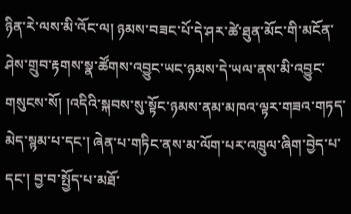ཉིན་རེ་ལས་མི་འོང་ལ། ཉམས་བཟང་པོ་དེ་ཤར་ཚེ་ཐུན་མོང་གི་མངོན་ཤེས་གྲུབ་རྟགས་སྣ་ཚོགས་འབྱུང་ཡང་ཉམས་དེ་ཡལ་ནས་མི་འབྱུང་གསུངས་སོ། །འདིའི་སྐབས་སུ་སྟོང་ཉམས་ནམ་མཁའ་ལྟར་གཟའ་གཏད་མེད་སྙམ་པ་དང་། ཞེན་པ་གཏིང་ནས་མ་ལོག་པར་འཁྲུལ་ཞིག་བྱེད་པ་དང་། བྱ་བ་སྤྱོད་པ་མཐོ་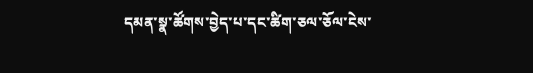དམན་སྣ་ཚོགས་བྱེད་པ་དང་ཚིག་ཅལ་ཅོལ་ངེས་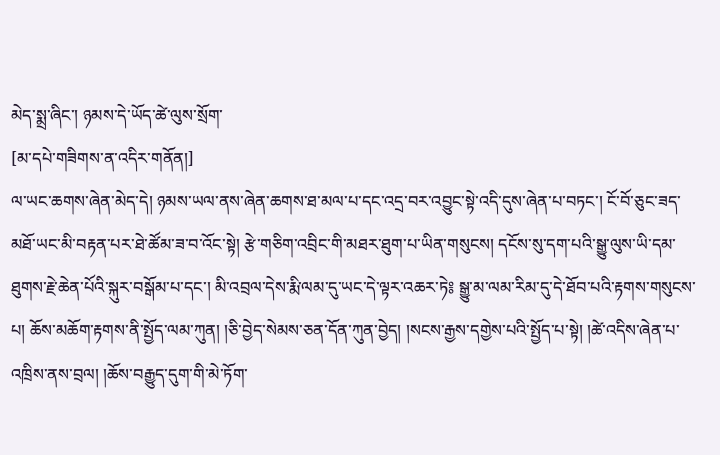མེད་སྨྲ་ཞིང་། ཉམས་དེ་ཡོད་ཚེ་ལུས་སྲོག་
[མ་དཔེ་གཟིགས་ན་འདིར་གནོན།]
ལ་ཡང་ཆགས་ཞེན་མེད་དེ། ཉམས་ཡལ་ནས་ཞེན་ཆགས་ཐ་མལ་པ་དང་འདྲ་བར་འབྱུང་སྟེ་འདི་དུས་ཞེན་པ་བཏང་། ངོ་བོ་ཅུང་ཟད་མཐོ་ཡང་མི་བརྟན་པར་ཐེ་ཚོམ་ཟ་བ་འོང་སྟེ། རྩེ་གཅིག་འབྲིང་གི་མཐར་ཐུག་པ་ཡིན་གསུངས། དངོས་སུ་དག་པའི་སྒྱུ་ལུས་ཡི་དམ་ཐུགས་རྗེ་ཆེན་པོའི་སྐུར་བསྒོམ་པ་དང་། མི་འབྲལ་དེས་རྨི་ལམ་དུ་ཡང་དེ་ལྟར་འཆར་ཏེ༔ སྒྱུ་མ་ལམ་རིམ་དུ་དེ་ཐོབ་པའི་རྟགས་གསུངས་པ། ཆོས་མཆོག་རྟགས་ནི་སྤྱོད་ལམ་ཀུན། །ཅི་བྱེད་སེམས་ཅན་དོན་ཀུན་བྱེད། །སངས་རྒྱས་དགྱེས་པའི་སྤྱོད་པ་སྟེ། །ཚེ་འདིས་ཞེན་པ་འཁྲིས་ནས་བྲལ། །ཆོས་བརྒྱུད་དུག་གི་མེ་ཏོག་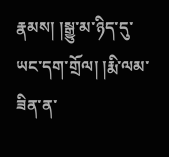རྣམས། །སྒྱུ་མ་ཉིད་དུ་ཡང་དག་གྲོལ། །རྨི་ལམ་ཟིན་ན་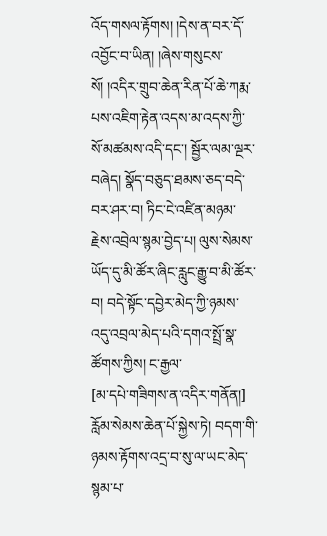འོད་གསལ་རྟོགས། །དེས་ན་བར་དོ་འབྱོང་བ་ཡིན། །ཞེས་གསུངས་སོ། །འདིར་གྲུབ་ཆེན་རིན་པོ་ཆེ་ཀརྨ་པས་འཇིག་རྟེན་འདས་མ་འདས་ཀྱི་སོ་མཚམས་འདི་དང་། སྦྱོར་ལམ་ལྔར་བཞེད། སྣོད་བཅུད་ཐམས་ཅད་བདེ་བར་ཤར་བ། ཏིང་ངེ་འཛིན་མཉམ་རྗེས་འབྲེལ་སྙམ་བྱེད་པ། ལུས་སེམས་ཡོད་དུ་མི་ཚོར་ཞིང་རླུང་རྒྱུ་བ་མི་ཚོར་བ། བདེ་སྟོང་དབྱེར་མེད་ཀྱི་ཉམས་འདུ་འབྲལ་མེད་པའི་དགའ་སྤྲོ་སྣ་ཚོགས་ཀྱིས། ང་རྒྱལ་
[མ་དཔེ་གཟིགས་ན་འདིར་གནོན།]
རློམ་སེམས་ཆེན་པོ་སྐྱེས་ཏེ། བདག་གི་ཉམས་རྟོགས་འདྲ་བ་སུ་ལ་ཡང་མེད་སྙམ་པ་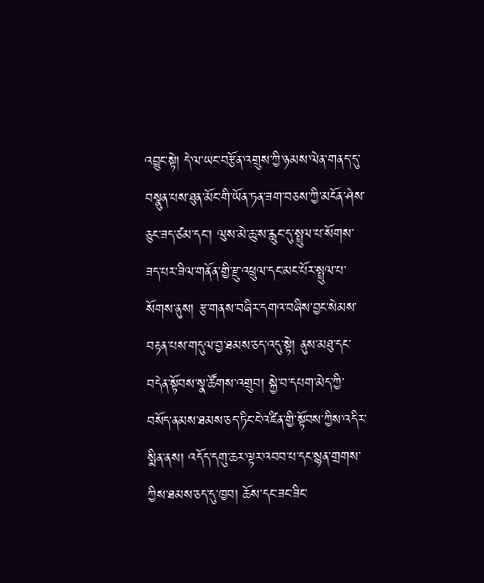འབྱུང་སྟེ། དེ་ལ་ཡང་བརྩོན་འགྲུས་ཀྱི་ཉམས་ལེན་གནད་དུ་བསྣུན་པས་ཐུན་མོང་གི་ཡོན་ཏན་ཟག་བཅས་ཀྱི་མངོན་ཤེས་ཅུང་ཟད་ཙམ་དང་། ལུས་མེ་ཆུ་ས་རླུང་དུ་སྤྲུལ་པ་སོགས་ཟད་པར་ཟིལ་གནོན་གྱི་རྫུ་འཕྲུལ་དང་མང་པོར་སྤྲུལ་པ་སོགས་ནུས། རྩ་གནས་བཞིར་དགའ་བཞིས་བྱང་སེམས་བརྟན་པས་གདུལ་བྱ་ཐམས་ཅད་འདུ་སྟེ། ནུས་མཐུ་དང་བདེན་སྟོབས་སྣ་ཚོགས་འགྲུབ། སྐྱེ་བ་དཔག་མེད་ཀྱི་བསོད་ནམས་ཐམས་ཅད་ཏིང་ངེ་འཛིན་གྱི་སྟོབས་ཀྱིས་འདིར་སྨིན་ནས། འདོད་དགུ་ཆར་ལྟར་འབབ་པ་དང་སྙན་གྲགས་ཀྱིས་ཐམས་ཅད་དུ་ཁྱབ། ཆོས་དང་ཟང་ཟིང་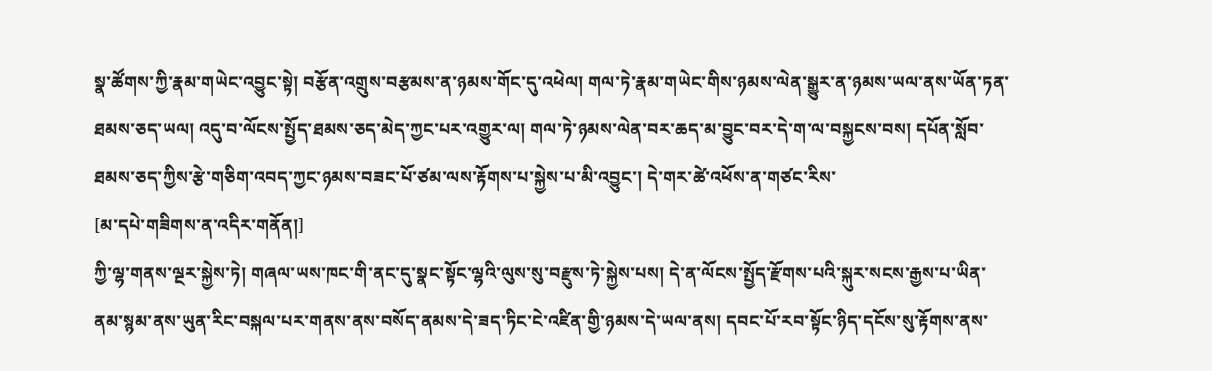སྣ་ཚོགས་ཀྱི་རྣམ་གཡེང་འབྱུང་སྟེ། བརྩོན་འགྲུས་བརྩམས་ན་ཉམས་གོང་དུ་འཕེལ། གལ་ཏེ་རྣམ་གཡེང་གིས་ཉམས་ལེན་སྒྱུར་ན་ཉམས་ཡལ་ནས་ཡོན་ཏན་ཐམས་ཅད་ཡལ། འདུ་བ་ལོངས་སྤྱོད་ཐམས་ཅད་མེད་ཀྱང་པར་འགྱུར་ལ། གལ་ཏེ་ཉམས་ལེན་བར་ཆད་མ་བྱུང་བར་དེ་ག་ལ་བསྐྱངས་བས། དཔོན་སློབ་ཐམས་ཅད་ཀྱིས་རྩེ་གཅིག་འབད་ཀྱང་ཉམས་བཟང་པོ་ཙམ་ལས་རྟོགས་པ་སྐྱེས་པ་མི་འབྱུང་། དེ་གར་ཚེ་འཕོས་ན་གཙང་རིས་
[མ་དཔེ་གཟིགས་ན་འདིར་གནོན།]
ཀྱི་ལྷ་གནས་ལྔར་སྐྱེས་ཏེ། གཞལ་ཡས་ཁང་གི་ནང་དུ་སྣང་སྟོང་ལྷའི་ལུས་སུ་བརྫུས་ཏེ་སྐྱེས་པས། དེ་ན་ལོངས་སྤྱོད་རྫོགས་པའི་སྐུར་སངས་རྒྱས་པ་ཡིན་ནམ་སྙམ་ནས་ཡུན་རིང་བསྐལ་པར་གནས་ནས་བསོད་ནམས་དེ་ཟད་ཏིང་ངེ་འཛིན་གྱི་ཉམས་དེ་ཡལ་ནས། དབང་པོ་རབ་སྟོང་ཉིད་དངོས་སུ་རྟོགས་ནས་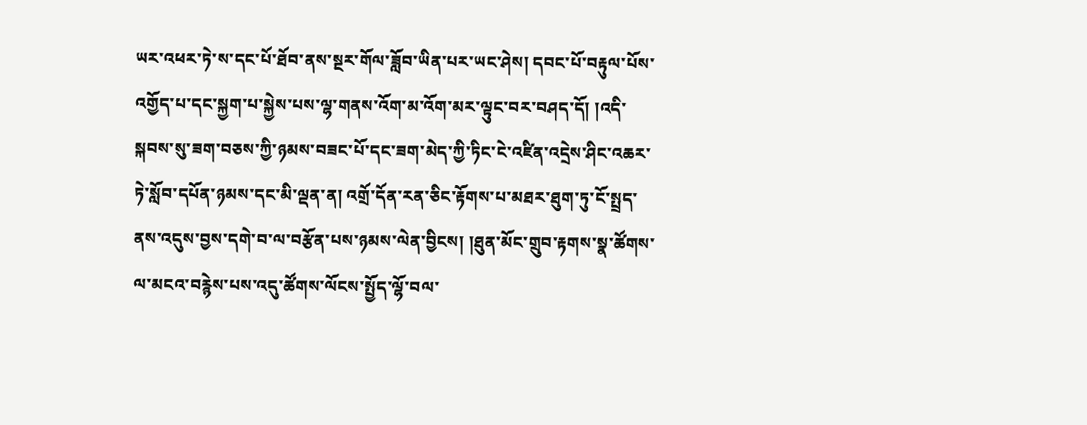ཡར་འཕར་ཏེ་ས་དང་པོ་ཐོབ་ནས་སྔར་གོལ་ཟློབ་ཡིན་པར་ཡང་ཤེས། དབང་པོ་བརྟུལ་པོས་འགྱོད་པ་དང་སྐྱག་པ་སྐྱེས་པས་ལྷ་གནས་འོག་མ་འོག་མར་ལྟུང་བར་བཤད་དོ། །འདི་སྐབས་སུ་ཟག་བཅས་ཀྱི་ཉམས་བཟང་པོ་དང་ཟག་མེད་ཀྱི་ཏིང་ངེ་འཛིན་འདྲེས་ཤིང་འཆར་ཏེ་སློབ་དཔོན་ཉམས་དང་མི་ལྡན་ན། འགྲོ་དོན་རན་ཅིང་རྟོགས་པ་མཐར་ཐུག་ཏུ་ངོ་སྤྲད་ནས་འདུས་བྱས་དགེ་བ་ལ་བརྩོན་པས་ཉམས་ལེན་བྱིངས། །ཐུན་མོང་གྲུབ་རྟགས་སྣ་ཚོགས་ལ་མངའ་བརྙེས་པས་འདུ་ཚོགས་ལོངས་སྤྱོད་ལྷོ་བལ་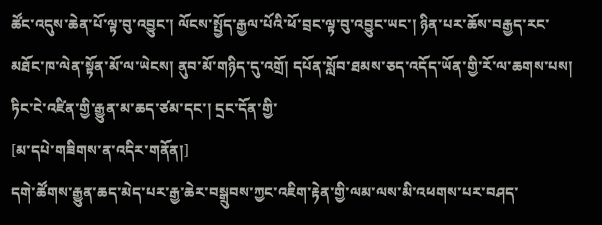ཚོང་འདུས་ཆེན་པོ་ལྟ་བུ་འབྱུང་། ལོངས་སྤྱོད་རྒྱལ་པོའི་ཕོ་བྲང་ལྟ་བུ་འབྱུང་ཡང་། ཉིན་པར་ཆོས་བརྒྱད་རང་མཐོང་ཁ་ལེན་སྟོན་མོ་ལ་ཡེངས། ནུབ་མོ་གཉིད་དུ་འགྲོ། དཔོན་སློབ་ཐམས་ཅད་འདོད་ཡོན་གྱི་རོ་ལ་ཆགས་པས། ཏིང་ངེ་འཛིན་གྱི་རྒྱུན་མ་ཆད་ཙམ་དང་། དྲང་དོན་གྱི་
[མ་དཔེ་གཟིགས་ན་འདིར་གནོན།]
དགེ་ཚོགས་རྒྱུན་ཆད་མེད་པར་རྒྱ་ཆེར་བསྒྲུབས་ཀྱང་འཇིག་རྟེན་གྱི་ལམ་ལས་མི་འཕགས་པར་བཤད་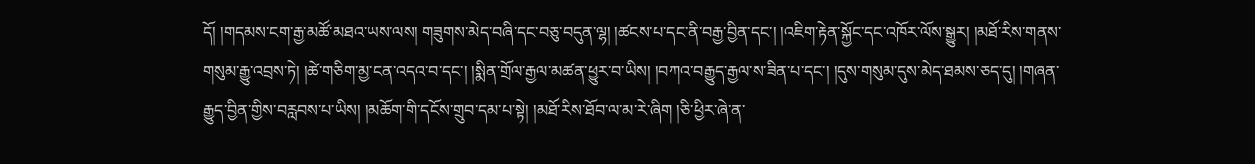དོ། །གདམས་ངག་རྒྱ་མཚོ་མཐའ་ཡས་ལས། གཟུགས་མེད་བཞི་དང་བཅུ་བདུན་ལྷ། །ཚངས་པ་དང་ནི་བརྒྱ་བྱིན་དང་། །འཇིག་རྟེན་སྐྱོང་དང་འཁོར་ལོས་སྒྱུར། །མཐོ་རིས་གནས་གསུམ་རྒྱུ་འབྲས་ཏེ། །ཚེ་གཅིག་མྱ་ངན་འདའ་བ་དང་། །སྨིན་གྲོལ་རྒྱལ་མཚན་ཕྱུར་བ་ཡིས། །བཀའ་བརྒྱུད་རྒྱལ་ས་ཟིན་པ་དང་། །དུས་གསུམ་དུས་མེད་ཐམས་ཅད་དུ། །གཞན་རྒྱུད་བྱིན་གྱིས་བརླབས་པ་ཡིས། །མཆོག་གི་དངོས་གྲུབ་དམ་པ་སྟེ། །མཐོ་རིས་ཐོབ་ལ་མ་རེ་ཞིག །ཅི་ཕྱིར་ཞེ་ན་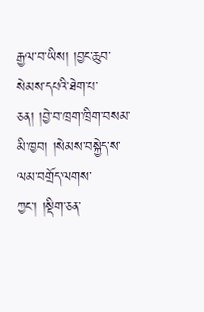རྒྱལ་བ་ཡིས། །བྱང་ཆུབ་སེམས་དཔའི་ཐེག་པ་ཅན། །བྱེ་བ་ཁྲག་ཁྲིག་བསམ་མི་ཁྱབ། །སེམས་བསྐྱེད་ས་ལམ་བགྲོད་ལགས་ཀྱང་། །སྡིག་ཅན་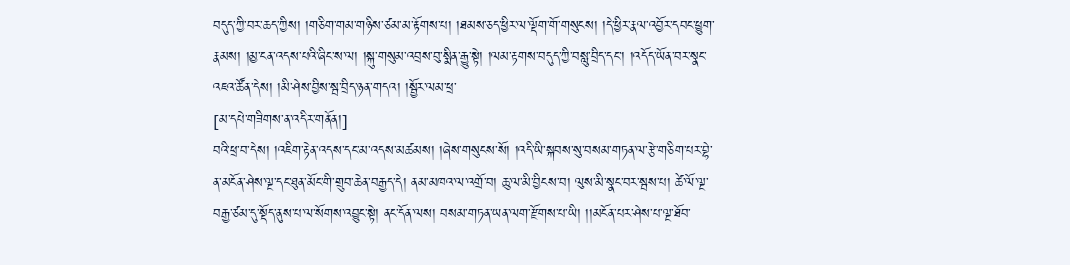བདུད་ཀྱི་བར་ཆད་ཀྱིས། །གཅིག་གམ་གཉིས་ཙམ་མ་རྟོགས་པ། །ཐམས་ཅད་ཕྱིར་ལ་ལྡོག་གོ་གསུངས། །དེ་ཕྱིར་རྣལ་འབྱོར་དབང་ཕྱུག་རྣམས། །མྱ་ངན་འདས་པའི་ཞིང་ས་ལ། །སྐུ་གསུམ་འབྲས་བུ་སྨིན་རྒྱུ་སྟེ། །ལམ་རྟགས་བདུད་ཀྱི་བསླུ་བྲིད་དང་། །འདོད་ཡོན་བར་སྣང་འཇའ་ཚོན་དེས། །མི་ཤེས་བྱིས་སྦ་བྲིད་ཉན་གདའ། །སྦྱོར་ལམ་ཕྲ་
[མ་དཔེ་གཟིགས་ན་འདིར་གནོན།]
བའི་ཕྲ་བ་དེས། །འཇིག་རྟེན་འདས་དང་མ་འདས་མཚམས། །ཞེས་གསུངས་སོ། །འདི་ཡི་སྐབས་སུ་བསམ་གཏན་ལ་རྩེ་གཅིག་པར་བྷེ་ན་མངོན་ཤེས་ལྔ་དང་ཐུན་མོང་གི་གྲུབ་ཆེན་བརྒྱད་དེ། ནམ་མཁའ་ལ་འགྲོ་བ། ཆུ་ལ་མི་བྱིངས་བ། ལུས་མི་སྣང་བར་སྦས་པ། ཚེ་ལོ་ལྔ་བརྒྱ་ཙམ་དུ་སྡོད་ནུས་པ་ལ་སོགས་འབྱུང་སྟེ། ནང་དོན་ལས། བསམ་གཏན་ཡན་ལག་རྫོགས་པ་ཡི། །།མངོན་པར་ཤེས་པ་ལྔ་ཐོབ་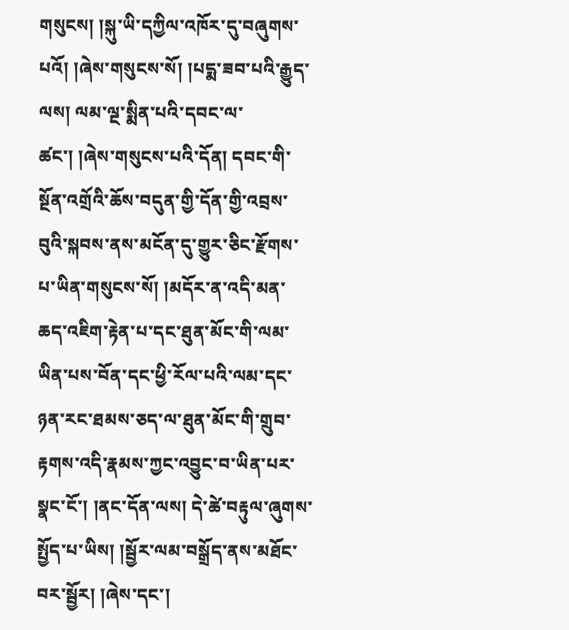གསུངས། །སྐུ་ཡི་དཀྱིལ་འཁོར་དུ་བཞུགས་པའོ། །ཞེས་གསུངས་སོ། །པདྨ་ཟབ་པའི་རྒྱུད་ལས། ལམ་ལྔ་སྨིན་པའི་དབང་ལ་ཚང་། །ཞེས་གསུངས་པའི་དོན། དབང་གི་སྔོན་འགྲོའི་ཆོས་བདུན་གྱི་དོན་གྱི་འབྲས་བུའི་སྐབས་ནས་མངོན་དུ་གྱུར་ཅིང་རྫོགས་པ་ཡིན་གསུངས་སོ། །མདོར་ན་འདི་མན་ཆད་འཇིག་རྟེན་པ་དང་ཐུན་མོང་གི་ལམ་ཡིན་པས་བོན་དང་ཕྱི་རོལ་པའི་ལམ་དང་ཉན་རང་ཐམས་ཅད་ལ་ཐུན་མོང་གི་གྲུབ་རྟགས་འདི་རྣམས་ཀྱང་འབྱུང་བ་ཡིན་པར་སྣང་ངོ་། །ནང་དོན་ལས། དེ་ཚེ་བརྟུལ་ཞུགས་སྤྱོད་པ་ཡིས། །སྦྱོར་ལམ་བསྒྲོད་ནས་མཐོང་བར་སྦྱོར། །ཞེས་དང་།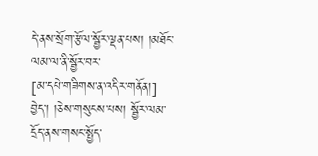དེ་ནས་སྲོག་རྩོལ་སྦྱོར་ལྡན་པས། །མཐོང་ལམ་ལ་ནི་སྦྱོར་བར་
[མ་དཔེ་གཟིགས་ན་འདིར་གནོན།]
བྱེད་། །ཅེས་གསུངས་པས། སྦྱོར་ལམ་དྲོད་ནས་གསང་སྤྱོད་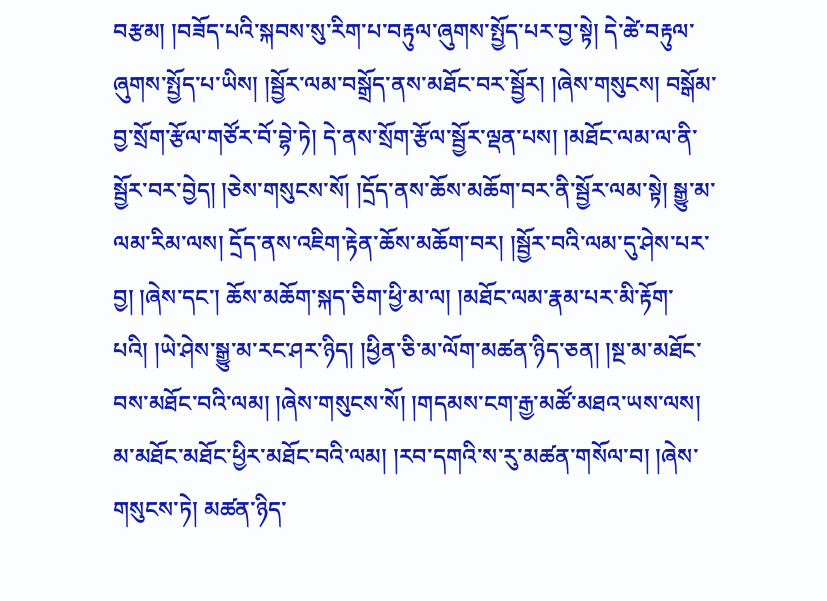བརྩམ། །བཟོད་པའི་སྐབས་སུ་རིག་པ་བརྟུལ་ཞུགས་སྤྱོད་པར་བྱ་སྟེ། དེ་ཚེ་བརྟུལ་ཞུགས་སྤྱོད་པ་ཡིས། །སྦྱོར་ལམ་བསྒྲོད་ནས་མཐོང་བར་སྦྱོར། །ཞེས་གསུངས། བསྒོམ་བྱ་སྲོག་རྩོལ་གཙོར་བོ་བྷེ་ཏེ། དེ་ནས་སྲོག་རྩོལ་སྦྱོར་ལྡན་པས། །མཐོང་ལམ་ལ་ནི་སྦྱོར་བར་བྱེད། །ཅེས་གསུངས་སོ། །དྲོད་ནས་ཆོས་མཆོག་བར་ནི་སྦྱོར་ལམ་སྟེ། སྒྱུ་མ་ལམ་རིམ་ལས། དྲོད་ནས་འཇིག་རྟེན་ཆོས་མཆོག་བར། །སྦྱོར་བའི་ལམ་དུ་ཤེས་པར་བྱ། །ཞེས་དང་། ཆོས་མཆོག་སྐད་ཅིག་ཕྱི་མ་ལ། །མཐོང་ལམ་རྣམ་པར་མི་རྟོག་པའི། །ཡེ་ཤེས་སྒྱུ་མ་རང་ཤར་ཉིད། །ཕྱིན་ཅི་མ་ལོག་མཚན་ཉིད་ཅན། །སྔ་མ་མཐོང་བས་མཐོང་བའི་ལམ། །ཞེས་གསུངས་སོ། །གདམས་ངག་རྒྱ་མཚོ་མཐའ་ཡས་ལས། མ་མཐོང་མཐོང་ཕྱིར་མཐོང་བའི་ལམ། །རབ་དགའི་ས་རུ་མཚན་གསོལ་བ། །ཞེས་གསུངས་ཏེ། མཚན་ཉིད་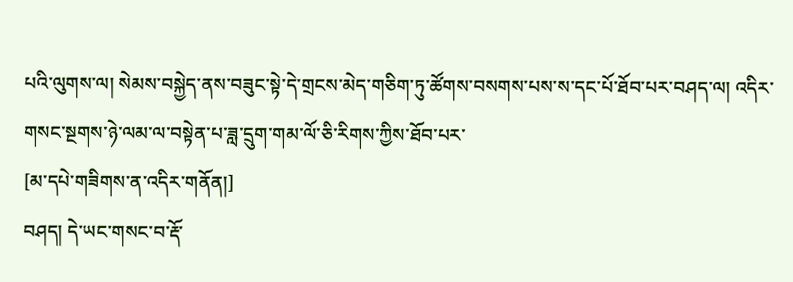པའི་ལུགས་ལ། སེམས་བསྐྱེད་ནས་བཟུང་སྟེ་དེ་གྲངས་མེད་གཅིག་ཏུ་ཚོགས་བསགས་པས་ས་དང་པོ་ཐོབ་པར་བཤད་ལ། འདིར་གསང་སྔགས་ཉེ་ལམ་ལ་བསྟེན་པ་ཟླ་དྲུག་གམ་ལོ་ཅི་རིགས་ཀྱིས་ཐོབ་པར་
[མ་དཔེ་གཟིགས་ན་འདིར་གནོན།]
བཤད། དེ་ཡང་གསང་བ་རྡོ་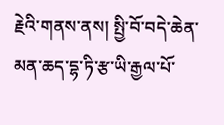རྗེའི་གནས་ནས། སྤྱི་བོ་བདེ་ཆེན་མན་ཆད་དྷ་ཏི་རྩ་ཡི་རྒྱལ་པོ་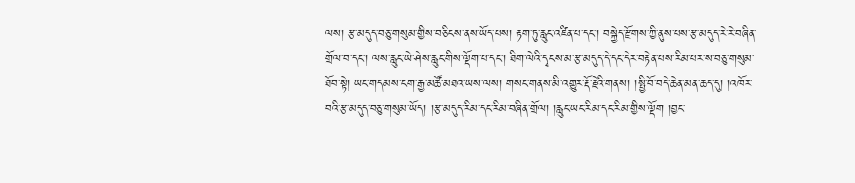ལས། རྩ་མདུད་བཅུ་གསུམ་གྱིས་བཅིངས་ནས་ཡོད་པས། རྟག་ཏུ་རླུང་འཛིན་པ་དང་། བསྐྱེད་རྫོགས་ཀྱི་ནུས་པས་རྩ་མདུད་རེ་རེ་བཞིན་གྲོལ་བ་དང་། ལས་རླུང་ཡེ་ཤེས་རླུང་གིས་ལྡོག་པ་དང་། ཐིག་ལེའི་དྭངས་མ་རྩ་མདུད་དེ་དང་དེར་བརྟེན་པས་རིམ་པར་ས་བཅུ་གསུམ་ཐོབ་སྟེ། ཡང་གདམས་ངག་རྒྱ་མཚོ་མཐའ་ཡས་ལས། གསང་གནས་མི་འགྱུར་རྡོ་རྗེའི་གནས། །སྤྱི་བོ་བདེ་ཆེན་མན་ཆད་དུ། །འཁོར་བའི་རྩ་མདུད་བཅུ་གསུམ་ཡོད། །རྩ་མདུད་རིམ་དང་རིམ་བཞིན་གྲོལ། །རླུང་ཡང་རིམ་དང་རིམ་གྱིས་ལྡོག །བྱང་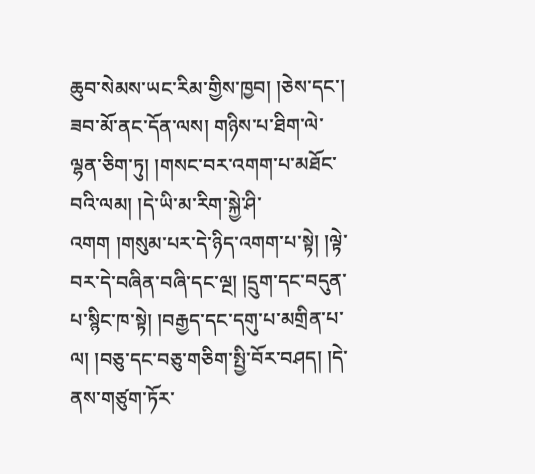ཆུབ་སེམས་ཡང་རིམ་གྱིས་ཁྱབ། །ཅེས་དང་། ཟབ་མོ་ནང་དོན་ལས། གཉིས་པ་ཐིག་ལེ་ལྷན་ཅིག་ཏུ། །གསང་བར་འགག་པ་མཐོང་བའི་ལམ། །དེ་ཡི་མ་རིག་སྐྱེ་ཤི་འགག །གསུམ་པར་དེ་ཉིད་འགག་པ་སྟེ། །ལྟེ་བར་དེ་བཞིན་བཞི་དང་ལྔ། །དྲུག་དང་བདུན་པ་སྙིང་ཁ་སྟེ། །བརྒྱད་དང་དགུ་པ་མགྲིན་པ་ལ། །བཅུ་དང་བཅུ་གཅིག་སྤྱི་བོར་བཤད། །དེ་ནས་གཙུག་ཏོར་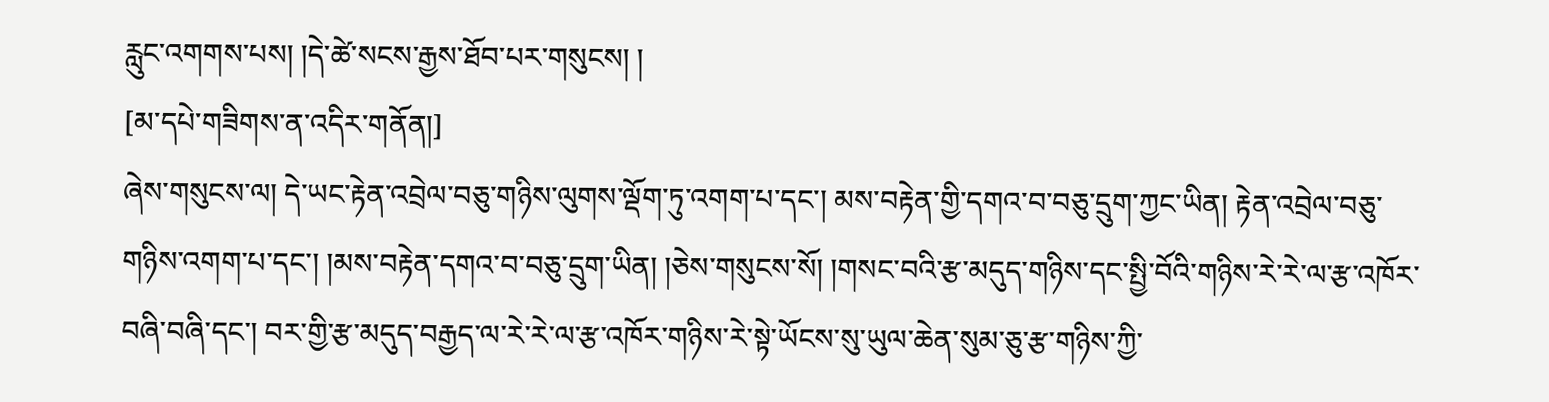རླུང་འགགས་པས། །དེ་ཚེ་སངས་རྒྱས་ཐོབ་པར་གསུངས། །
[མ་དཔེ་གཟིགས་ན་འདིར་གནོན།]
ཞེས་གསུངས་ལ། དེ་ཡང་རྟེན་འབྲེལ་བཅུ་གཉིས་ལུགས་ལྡོག་ཏུ་འགག་པ་དང་། མས་བརྟེན་གྱི་དགའ་བ་བཅུ་དྲུག་ཀྱང་ཡིན། རྟེན་འབྲེལ་བཅུ་གཉིས་འགག་པ་དང་། །མས་བརྟེན་དགའ་བ་བཅུ་དྲུག་ཡིན། །ཅེས་གསུངས་སོ། །གསང་བའི་རྩ་མདུད་གཉིས་དང་སྤྱི་བོའི་གཉིས་རེ་རེ་ལ་རྩ་འཁོར་བཞི་བཞི་དང་། བར་གྱི་རྩ་མདུད་བརྒྱད་ལ་རེ་རེ་ལ་རྩ་འཁོར་གཉིས་རེ་སྟེ་ཡོངས་སུ་ཡུལ་ཆེན་སུམ་ཅུ་རྩ་གཉིས་ཀྱི་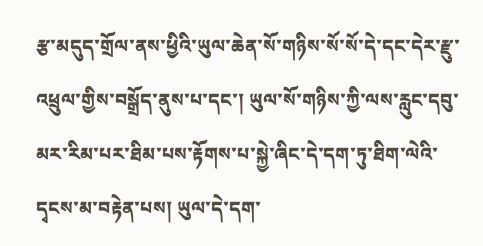རྩ་མདུད་གྲོལ་ནས་ཕྱིའི་ཡུལ་ཆེན་སོ་གཉིས་སོ་སོ་དེ་དང་དེར་རྫུ་འཕྲུལ་གྱིས་བསྒྲོད་ནུས་པ་དང་། ཡུལ་སོ་གཉིས་ཀྱི་ལས་རླུང་དབུ་མར་རིམ་པར་ཐིམ་པས་རྟོགས་པ་སྐྱེ་ཞིང་དེ་དག་ཏུ་ཐིག་ལེའི་དྭངས་མ་བརྟེན་པས། ཡུལ་དེ་དག་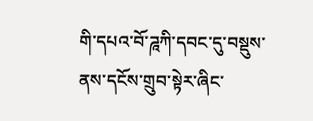གི་དཔའ་བོ་ཌཱཀི་དབང་དུ་བསྡུས་ནས་དངོས་གྲུབ་སྟེར་ཞིང་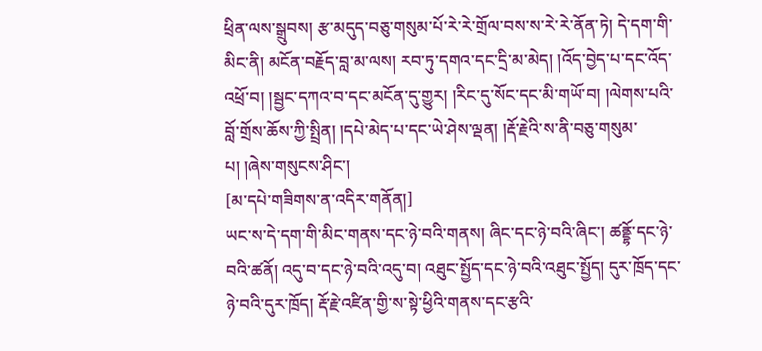ཕྲིན་ལས་སྒྲུབས། རྩ་མདུད་བཅུ་གསུམ་པོ་རེ་རེ་གྲོལ་བས་ས་རེ་རེ་ནོན་ཏེ། དེ་དག་གི་མིང་ནི། མངོན་བརྗོད་བླ་མ་ལས། རབ་ཏུ་དགའ་དང་དྲི་མ་མེད། །འོད་བྱེད་པ་དང་འོད་འཕྲོ་བ། །སྦྱང་དཀའ་བ་དང་མངོན་དུ་གྱུར། །རིང་དུ་སོང་དང་མི་གཡོ་བ། །ལེགས་པའི་བློ་གྲོས་ཆོས་ཀྱི་སྤྲིན། །དཔེ་མེད་པ་དང་ཡེ་ཤེས་ལྡན། །རྡོ་རྗེའི་ས་ནི་བཅུ་གསུམ་པ། །ཞེས་གསུངས་ཤིང་།
[མ་དཔེ་གཟིགས་ན་འདིར་གནོན།]
ཡང་ས་དེ་དག་གི་མིང་གནས་དང་ཉེ་བའི་གནས། ཞིང་དང་ཉེ་བའི་ཞིང་། ཚནྡྷོ་དང་ཉེ་བའི་ཚནོ། འདུ་བ་དང་ཉེ་བའི་འདུ་བ། འཐུང་སྤྱོད་དང་ཉེ་བའི་འཐུང་སྤྱོད། དུར་ཁྲོད་དང་ཉེ་བའི་དུར་ཁྲོད། རྡོ་རྗེ་འཛིན་གྱི་ས་སྟེ་ཕྱིའི་གནས་དང་རྩའི་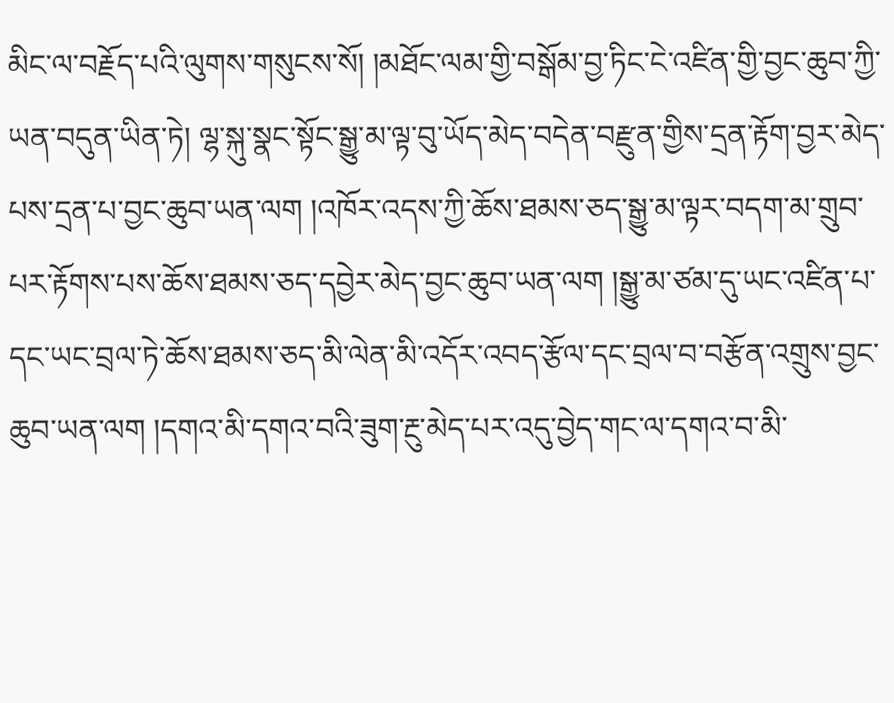མིང་ལ་བརྗོད་པའི་ལུགས་གསུངས་སོ། །མཐོང་ལམ་གྱི་བསྒོམ་བྱ་ཏིང་ངེ་འཛིན་གྱི་བྱང་ཆུབ་ཀྱི་ཡན་བདུན་ཡིན་ཏེ། ལྷ་སྐུ་སྣང་སྟོང་སྒྱུ་མ་ལྟ་བུ་ཡོད་མེད་བདེན་བརྫུན་གྱིས་དྲན་རྟོག་བྱར་མེད་པས་དྲན་པ་བྱང་ཆུབ་ཡན་ལག །འཁོར་འདས་ཀྱི་ཆོས་ཐམས་ཅད་སྒྱུ་མ་ལྟར་བདག་མ་གྲུབ་པར་རྟོགས་པས་ཆོས་ཐམས་ཅད་དབྱེར་མེད་བྱང་ཆུབ་ཡན་ལག །སྒྱུ་མ་ཙམ་དུ་ཡང་འཛིན་པ་དང་ཡང་བྲལ་ཏེ་ཆོས་ཐམས་ཅད་མི་ལེན་མི་འདོར་འབད་རྩོལ་དང་བྲལ་བ་བརྩོན་འགྲུས་བྱང་ཆུབ་ཡན་ལག །དགའ་མི་དགའ་བའི་ཟུག་རྔུ་མེད་པར་འདུ་བྱེད་གང་ལ་དགའ་བ་མི་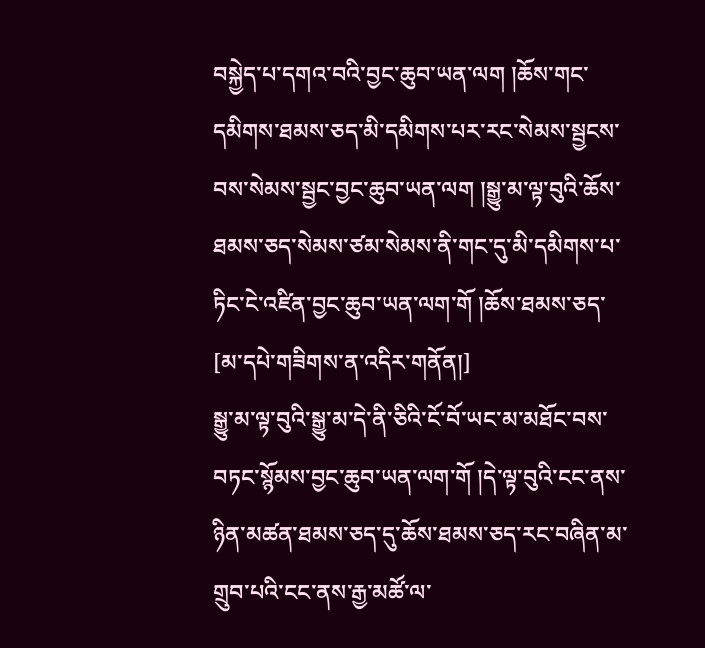བསྐྱེད་པ་དགའ་བའི་བྱང་ཆུབ་ཡན་ལག །ཆོས་གང་དམིགས་ཐམས་ཅད་མི་དམིགས་པར་རང་སེམས་སྦྱངས་བས་སེམས་སྦྱང་བྱང་ཆུབ་ཡན་ལག །སྒྱུ་མ་ལྟ་བུའི་ཆོས་ཐམས་ཅད་སེམས་ཙམ་སེམས་ནི་གང་དུ་མི་དམིགས་པ་ཏིང་ངེ་འཛིན་བྱང་ཆུབ་ཡན་ལག་གོ །ཆོས་ཐམས་ཅད་
[མ་དཔེ་གཟིགས་ན་འདིར་གནོན།]
སྒྱུ་མ་ལྟ་བུའི་སྒྱུ་མ་དེ་ནི་ཅིའི་ངོ་བོ་ཡང་མ་མཐོང་བས་བཏང་སྙོམས་བྱང་ཆུབ་ཡན་ལག་གོ །དེ་ལྟ་བུའི་ངང་ནས་ཉིན་མཚན་ཐམས་ཅད་དུ་ཆོས་ཐམས་ཅད་རང་བཞིན་མ་གྲུབ་པའི་ངང་ནས་རྒྱ་མཚོ་ལ་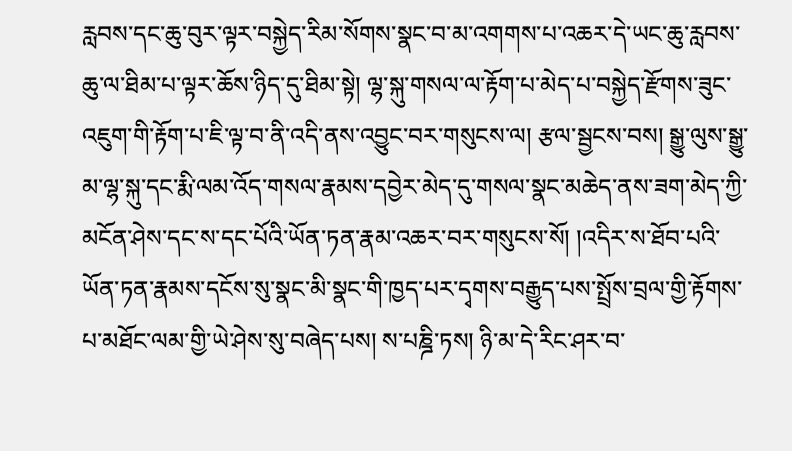རླབས་དང་ཆུ་བུར་ལྟར་བསྐྱེད་རིམ་སོགས་སྣང་བ་མ་འགགས་པ་འཆར་དེ་ཡང་ཆུ་རླབས་ཆུ་ལ་ཐིམ་པ་ལྟར་ཆོས་ཉིད་དུ་ཐིམ་སྟེ། ལྷ་སྐུ་གསལ་ལ་རྟོག་པ་མེད་པ་བསྐྱེད་རྫོགས་ཟུང་འཇུག་གི་རྟོག་པ་ཇི་ལྟ་བ་ནི་འདི་ནས་འབྱུང་བར་གསུངས་ལ། རྩལ་སྦྱངས་བས། སྒྱུ་ལུས་སྒྱུ་མ་ལྷ་སྐུ་དང་རྨི་ལམ་འོད་གསལ་རྣམས་དབྱེར་མེད་དུ་གསལ་སྣང་མཆེད་ནས་ཟག་མེད་ཀྱི་མངོན་ཤེས་དང་ས་དང་པོའི་ཡོན་ཏན་རྣམ་འཆར་བར་གསུངས་སོ། །འདིར་ས་ཐོབ་པའི་ཡོན་ཏན་རྣམས་དངོས་སུ་སྣང་མི་སྣང་གི་ཁྱད་པར་དྭགས་བརྒྱུད་པས་སྤྲོས་བྲལ་གྱི་རྟོགས་པ་མཐོང་ལམ་གྱི་ཡེ་ཤེས་སུ་བཞེད་པས། ས་པཎྜི་ཏས། ཉི་མ་དེ་རིང་ཤར་བ་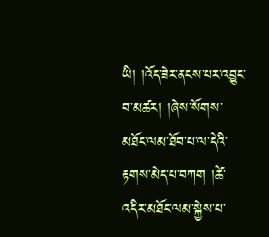ཡི། །འོད་ཟེར་ནངས་པར་འབྱུང་བ་མཚར། །ཞེས་སོགས་མཐོང་ལམ་ཐོབ་པ་ལ་དེའི་རྟགས་མེད་པ་བཀག །ཚེ་འདིར་མཐོང་ལམ་སྐྱེས་པ་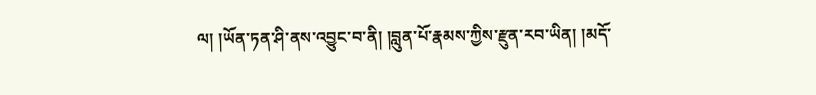ལ། །ཡོན་ཏན་ཤི་ནས་འབྱུང་བ་ནི། །བླུན་པོ་རྣམས་ཀྱིས་རྫུན་རབ་ཡིན། །མདོ་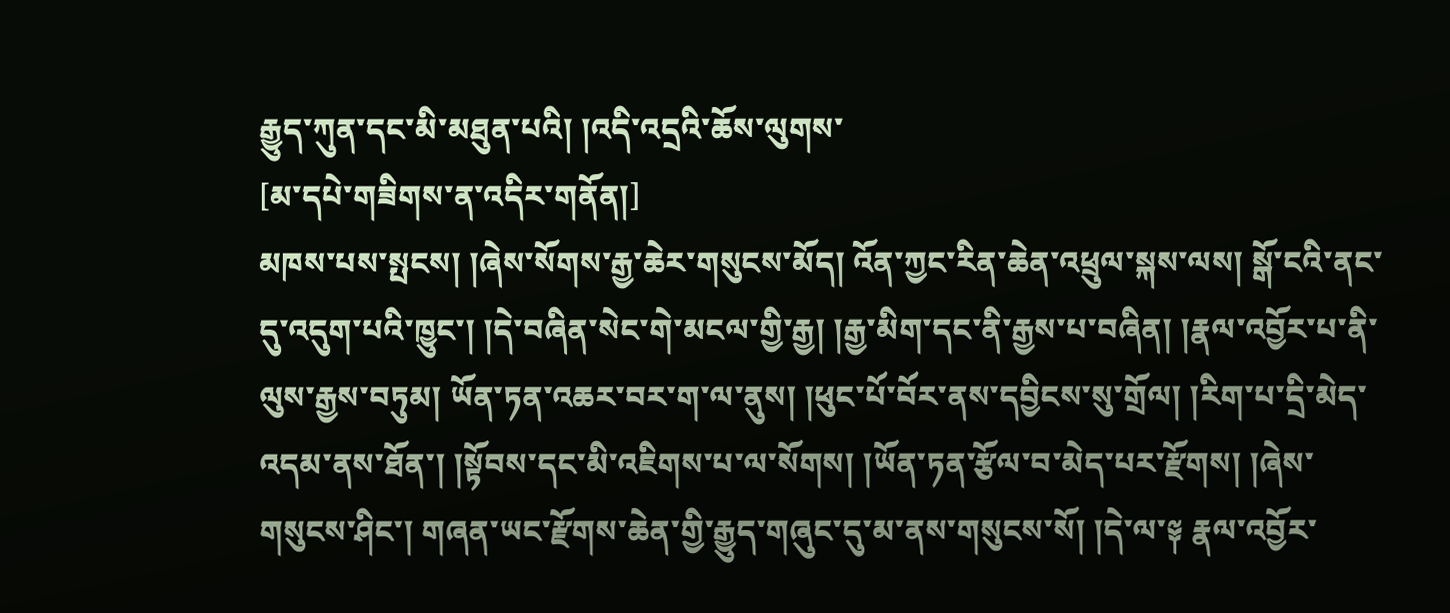རྒྱུད་ཀུན་དང་མི་མཐུན་པའི། །འདི་འདྲའི་ཆོས་ལུགས་
[མ་དཔེ་གཟིགས་ན་འདིར་གནོན།]
མཁས་པས་སྤངས། །ཞེས་སོགས་རྒྱ་ཆེར་གསུངས་མོད། འོན་ཀྱང་རིན་ཆེན་འཕྲུལ་སྐས་ལས། སྒོ་ངའི་ནང་དུ་འདུག་པའི་ཁྱུང་། །དེ་བཞིན་སེང་གེ་མངལ་གྱི་རྒྱ། །རྒྱ་མིག་དང་ནི་རྒྱས་པ་བཞིན། །རྣལ་འབྱོར་པ་ནི་ལུས་རྒྱས་བཏུམ། ཡོན་ཏན་འཆར་བར་ག་ལ་ནུས། །ཕུང་པོ་བོར་ནས་དབྱིངས་སུ་གྲོལ། །རིག་པ་དྲི་མེད་འདམ་ནས་ཐོན་། །སྟོབས་དང་མི་འཇིགས་པ་ལ་སོགས། །ཡོན་ཏན་རྩོལ་བ་མེད་པར་རྫོགས། །ཞེས་གསུངས་ཤིང་། གཞན་ཡང་རྫོགས་ཆེན་གྱི་རྒྱུད་གཞུང་དུ་མ་ནས་གསུངས་སོ། །དེ་ལ་༈ རྣལ་འབྱོར་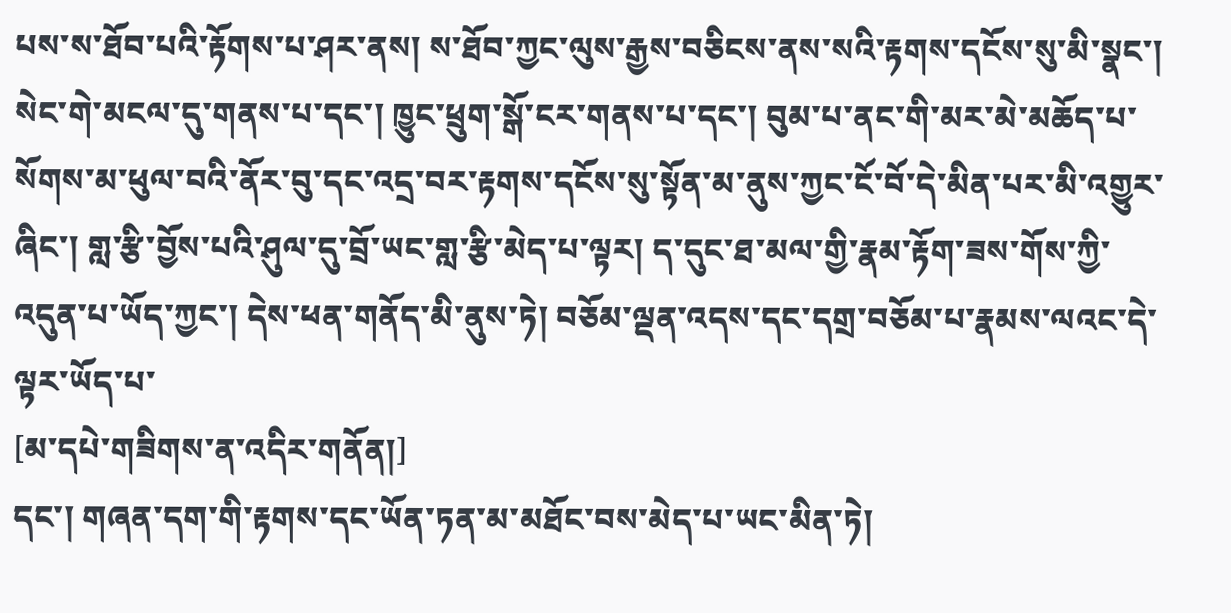པས་ས་ཐོབ་པའི་རྟོགས་པ་ཤར་ནས། ས་ཐོབ་ཀྱང་ལུས་རྒྱས་བཅིངས་ནས་སའི་རྟགས་དངོས་སུ་མི་སྣང་། སེང་གེ་མངལ་དུ་གནས་པ་དང་། ཁྱུང་ཕྲུག་སྒོ་ངར་གནས་པ་དང་། བུམ་པ་ནང་གི་མར་མེ་མཆོད་པ་སོགས་མ་ཕུལ་བའི་ནོར་བུ་དང་འདྲ་བར་རྟགས་དངོས་སུ་སྟོན་མ་ནུས་ཀྱང་ངོ་བོ་དེ་མིན་པར་མི་འགྱུར་ཞིང་། གླ་རྩི་བྱོས་པའི་ཤུལ་དུ་བྲོ་ཡང་གླ་རྩི་མེད་པ་ལྟར། ད་དུང་ཐ་མལ་གྱི་རྣམ་རྟོག་ཟས་གོས་ཀྱི་འདུན་པ་ཡོད་ཀྱང་། དེས་ཕན་གནོད་མི་ནུས་ཏེ། བཅོམ་ལྡན་འདས་དང་དགྲ་བཅོམ་པ་རྣམས་ལའང་དེ་ལྟར་ཡོད་པ་
[མ་དཔེ་གཟིགས་ན་འདིར་གནོན།]
དང་། གཞན་དག་གི་རྟགས་དང་ཡོན་ཏན་མ་མཐོང་བས་མེད་པ་ཡང་མིན་ཏེ།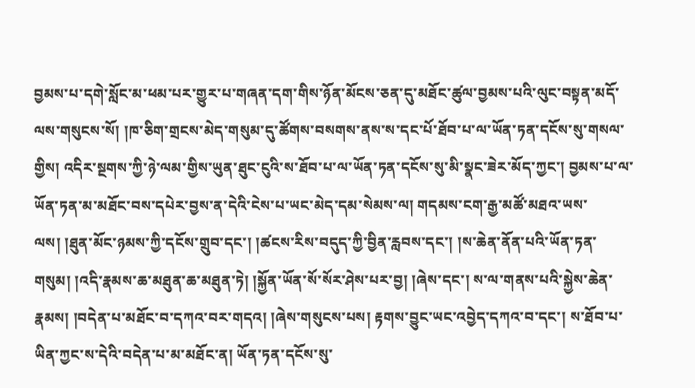བྱམས་པ་དགེ་སློང་མ་ཕམ་པར་གྱུར་པ་གཞན་དག་གིས་ཉོན་མོངས་ཅན་དུ་མཐོང་ཚུལ་བྱམས་པའི་ལུང་བསྟན་མདོ་ལས་གསུངས་སོ། །ཁ་ཅིག་གྲངས་མེད་གསུམ་དུ་ཚོགས་བསགས་ནས་ས་དང་པོ་ཐོབ་པ་ལ་ཡོན་ཏན་དངོས་སུ་གསལ་གྱིས། འདིར་སྔགས་ཀྱི་ཉེ་ལམ་གྱིས་ཡུན་ཐུང་ངུའི་ས་ཐོབ་པ་ལ་ཡོན་ཏན་དངོས་སུ་མི་སྣང་ཟེར་མོད་ཀྱང་། བྱམས་པ་ལ་ཡོན་ཏན་མ་མཐོང་བས་དཔེར་བྱས་ན་དེའི་ངེས་པ་ཡང་མེད་དམ་སེམས་ལ། གདམས་ངག་རྒྱ་མཚོ་མཐའ་ཡས་ལས། །ཐུན་མོང་ཉམས་ཀྱི་དངོས་གྲུབ་དང་། །ཚངས་རིས་བདུད་ཀྱི་བྱིན་རླབས་དང་། །ས་ཆེན་ནོན་པའི་ཡོན་ཏན་གསུམ། །འདི་རྣམས་ཆ་མཐུན་ཆ་མཐུན་ཏེ། །སྐྱོན་ཡོན་སོ་སོར་ཤེས་པར་བྱ། །ཞེས་དང་། ས་ལ་གནས་པའི་སྐྱེས་ཆེན་རྣམས། །བདེན་པ་མཐོང་བ་དཀའ་བར་གདའ། །ཞེས་གསུངས་པས། རྟགས་བྱུང་ཡང་འབྱེད་དཀའ་བ་དང་། ས་ཐོབ་པ་ཡིན་ཀྱང་ས་དེའི་བདེན་པ་མ་མཐོང་ན། ཡོན་ཏན་དངོས་སུ་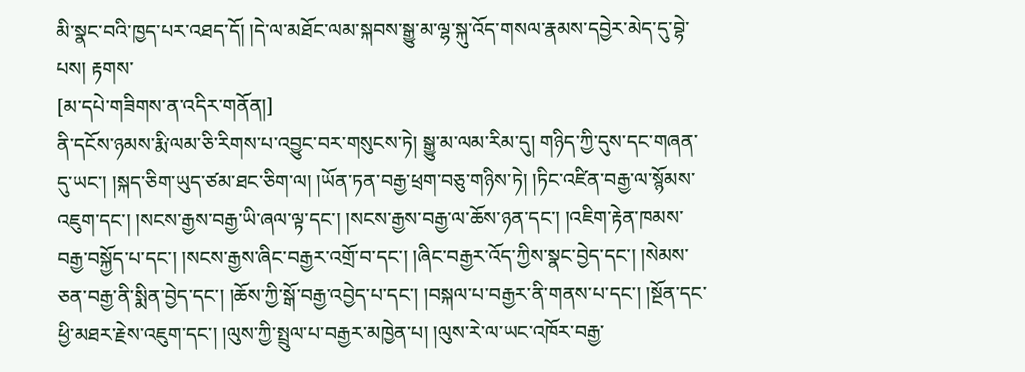མི་སྣང་བའི་ཁྱད་པར་འཐད་དོ། །དེ་ལ་མཐོང་ལམ་སྐབས་སྒྱུ་མ་ལྷ་སྐུ་འོད་གསལ་རྣམས་དབྱེར་མེད་དུ་བྷེ་པས། རྟགས་
[མ་དཔེ་གཟིགས་ན་འདིར་གནོན།]
ནི་དངོས་ཉམས་རྨི་ལམ་ཅི་རིགས་པ་འབྱུང་བར་གསུངས་ཏེ། སྒྱུ་མ་ལམ་རིམ་དུ། གཉིད་ཀྱི་དུས་དང་གཞན་དུ་ཡང་། །སྐད་ཅིག་ཡུད་ཙམ་ཐང་ཅིག་ལ། །ཡོན་ཏན་བརྒྱ་ཕྲག་བཅུ་གཉིས་ཏེ། །ཏིང་འཛིན་བརྒྱ་ལ་སྙོམས་འཇུག་དང་། །སངས་རྒྱས་བརྒྱ་ཡི་ཞལ་ལྟ་དང་། །སངས་རྒྱས་བརྒྱ་ལ་ཆོས་ཉན་དང་། །འཇིག་རྟེན་ཁམས་བརྒྱ་བསྐྱོད་པ་དང་། །སངས་རྒྱས་ཞིང་བརྒྱར་འགྲོ་བ་དང་། །ཞིང་བརྒྱར་འོད་ཀྱིས་སྣང་བྱེད་དང་། །སེམས་ཅན་བརྒྱ་ནི་སྨིན་བྱེད་དང་། །ཆོས་ཀྱི་སྒོ་བརྒྱ་འབྱེད་པ་དང་། །བསྐལ་པ་བརྒྱར་ནི་གནས་པ་དང་། །སྔོན་དང་ཕྱི་མཐར་རྗེས་འཇུག་དང་། །ལུས་ཀྱི་སྤྲུལ་པ་བརྒྱར་མཁྱེན་པ། །ལུས་རེ་ལ་ཡང་འཁོར་བརྒྱ་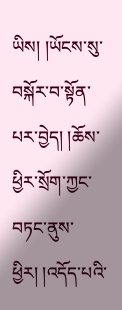ཡིས། །ཡོངས་སུ་བསྐོར་བ་སྟོན་པར་བྱེད། །ཆོས་ཕྱིར་སྲོག་ཀྱང་བཏང་ནུས་ཕྱིར། །འདོད་པའི་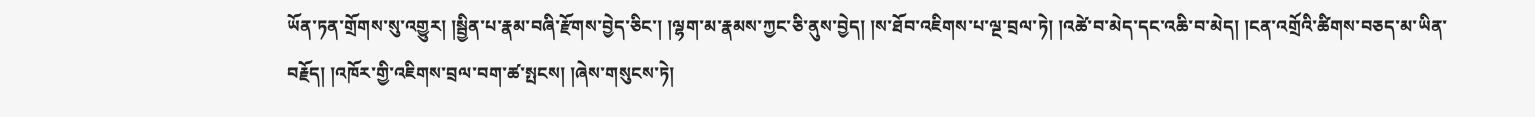ཡོན་ཏན་གྲོགས་སུ་འགྱུར། །སྦྱིན་པ་རྣམ་བཞི་རྫོགས་བྱེད་ཅིང་། །ལྷག་མ་རྣམས་ཀྱང་ཅི་ནུས་བྱེད། །ས་ཐོབ་འཇིགས་པ་ལྔ་བྲལ་ཏེ། །འཚེ་བ་མེད་དང་འཆི་བ་མེད། །ངན་འགྲོའི་ཚིགས་བཅད་མ་ཡིན་བརྗོད། །འཁོར་གྱི་འཇིགས་བྲལ་བག་ཚ་སྤངས། །ཞེས་གསུངས་ཏེ།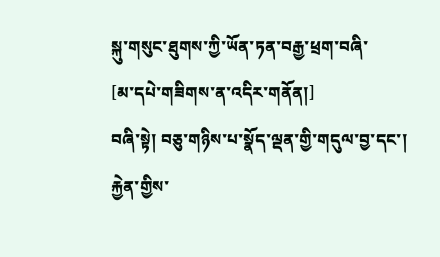སྐུ་གསུང་ཐུགས་ཀྱི་ཡོན་ཏན་བརྒྱ་ཕྲག་བཞི་
[མ་དཔེ་གཟིགས་ན་འདིར་གནོན།]
བཞི་སྟེ། བཅུ་གཉིས་པ་སྣོད་ལྡན་གྱི་གདུལ་བྱ་དང་། རྐྱེན་གྱིས་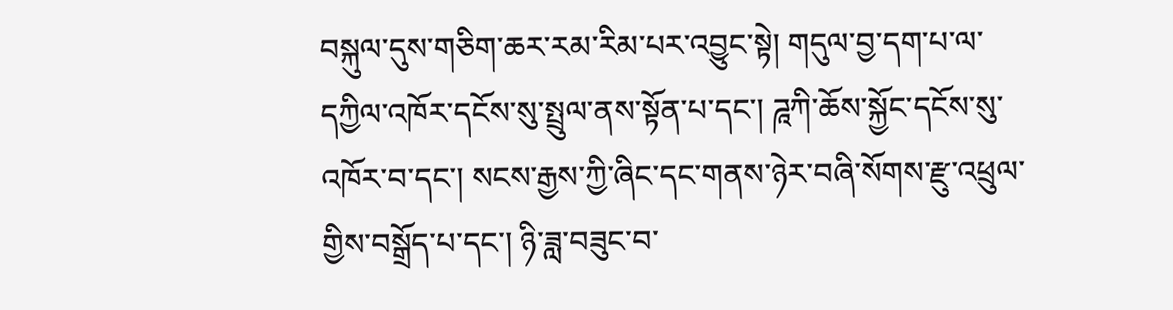བསྐུལ་དུས་གཅིག་ཆར་རམ་རིམ་པར་འབྱུང་སྟེ། གདུལ་བྱ་དག་པ་ལ་དཀྱིལ་འཁོར་དངོས་སུ་སྤྲུལ་ནས་སྟོན་པ་དང་། ཌཱཀི་ཆོས་སྐྱོང་དངོས་སུ་འཁོར་བ་དང་། སངས་རྒྱས་ཀྱི་ཞིང་དང་གནས་ཉེར་བཞི་སོགས་རྫུ་འཕྲུལ་གྱིས་བསྒྲོད་པ་དང་། ཉི་ཟླ་བཟུང་བ་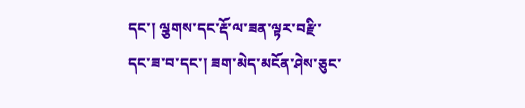དང་། ལྕགས་དང་རྡོ་ལ་ཟན་ལྟར་བརྫི་དང་ཟ་བ་དང་། ཟག་མེད་མངོན་ཤེས་ཅུང་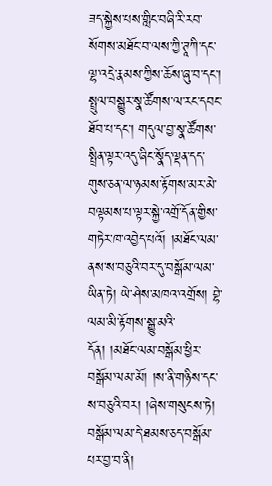ཟད་སྐྱེས་པས་གླིང་བཞི་རི་རབ་སོགས་མཐོང་བ་ལས་ཀྱི་ཊཱཀི་དང་ལྷ་འདྲེ་རྣམས་ཀྱིས་ཆོས་ཞུ་བ་དང་། སྤྲུལ་བསྒྱུར་སྣ་ཚོགས་ལ་རང་དབང་ཐོབ་པ་དང་། གདུལ་བྱ་སྣ་ཚོགས་སྤྲིན་ལྟར་འདུ་ཞིང་སྣོད་ལྡན་དད་གུས་ཅན་ལ་ཉམས་རྟོགས་མར་མེ་བལྟམས་པ་ལྟར་སྐྱེ་འགྲོ་དོན་གྱིས་གཏེར་ཁ་འབྱེད་པའོ། །མཐོང་ལམ་ནས་ས་བཅུའི་བར་དུ་བསྒོམ་ལམ་ཡིན་ཏེ། ཡེ་ཤེས་མཁའ་འགྲོས། བྷེ་ལམ་མི་རྟོགས་སྒྱུ་མའི་དོན། །མཐོང་ལམ་བསྒོམ་ཕྱིར་བསྒོམ་ལམ་མོ། །ས་ནི་གཉིས་དང་ས་བཅུའི་བར། །ཞེས་གསུངས་ཏེ། བསྒོམ་ལམ་དེ་ཐམས་ཅད་བསྒོམ་པར་བྱ་བ་ནི།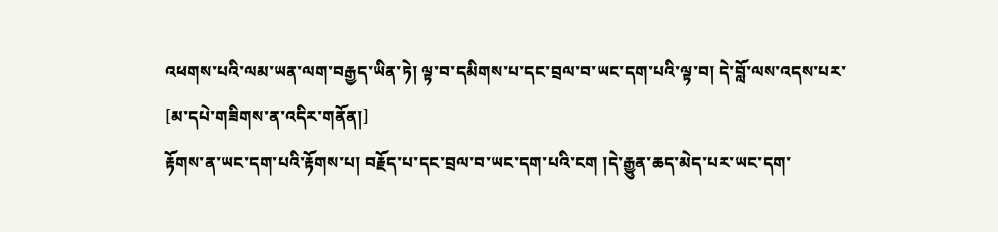འཕགས་པའི་ལམ་ཡན་ལག་བརྒྱད་ཡིན་ཏེ། ལྟ་བ་དམིགས་པ་དང་བྲལ་བ་ཡང་དག་པའི་ལྟ་བ། དེ་བློ་ལས་འདས་པར་
[མ་དཔེ་གཟིགས་ན་འདིར་གནོན།]
རྟོགས་ན་ཡང་དག་པའི་རྟོགས་པ། བརྗོད་པ་དང་བྲལ་བ་ཡང་དག་པའི་ངག །དེ་རྒྱུན་ཆད་མེད་པར་ཡང་དག་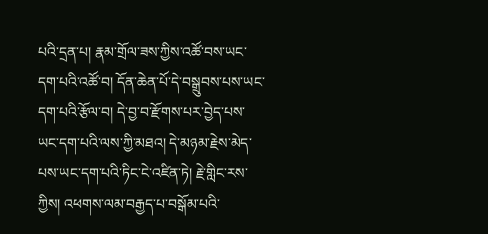པའི་དྲན་པ། རྣམ་གྲོལ་ཟས་ཀྱིས་འཚོ་བས་ཡང་དག་པའི་འཚོ་བ། དོན་ཆེན་པོ་དེ་བསྒྲུབས་པས་ཡང་དག་པའི་རྩོལ་བ། དེ་བྱ་བ་རྫོགས་པར་བྱེད་པས་ཡང་དག་པའི་ལས་ཀྱི་མཐའ། དེ་མཉམ་རྗེས་མེད་པས་ཡང་དག་པའི་ཏིང་ངེ་འཛིན་ཏེ། རྗེ་གླིང་རས་ཀྱིས། འཕགས་ལམ་བརྒྱད་པ་བསྒོམ་པའི་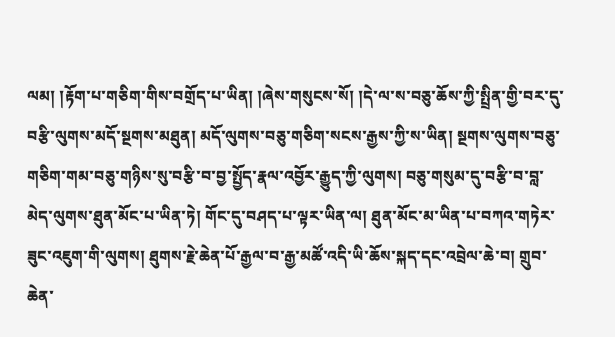ལམ། །རྟོག་པ་གཅིག་གིས་བགྲོད་པ་ཡིན། །ཞེས་གསུངས་སོ། །དེ་ལ་ས་བཅུ་ཆོས་ཀྱི་སྤྲིན་གྱི་བར་དུ་བརྩི་ལུགས་མདོ་སྔགས་མཐུན། མདོ་ལུགས་བཅུ་གཅིག་སངས་རྒྱས་ཀྱི་ས་ཡིན། སྔགས་ལུགས་བཅུ་གཅིག་གམ་བཅུ་གཉིས་སུ་བརྩི་བ་བྱ་སྤྱོད་རྣལ་འབྱོར་རྒྱུད་ཀྱི་ལུགས། བཅུ་གསུམ་དུ་བརྩི་བ་བླ་མེད་ལུགས་ཐུན་མོང་པ་ཡིན་ཏེ། གོང་དུ་བཤད་པ་ལྟར་ཡིན་ལ། ཐུན་མོང་མ་ཡིན་པ་བཀའ་གཏེར་ཟུང་འཇུག་གི་ལུགས། ཐུགས་རྗེ་ཆེན་པོ་རྒྱལ་བ་རྒྱ་མཚོ་འདི་ཡི་ཆོས་སྐད་དང་འབྲེལ་ཆེ་བ། གྲུབ་ཆེན་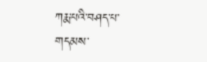ཀརྨ་པའི་བཤད་པ་གདམས་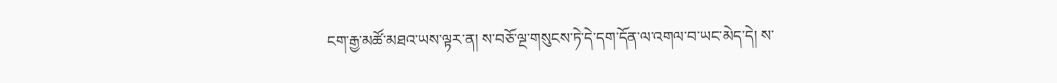ངག་རྒྱ་མཚོ་མཐའ་ཡས་ལྟར་ན། ས་བཅོ་ལྔ་གསུངས་ཏེ་དེ་དག་དོན་ལ་འགལ་བ་ཡང་མེད་དེ། ས་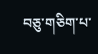བཅུ་གཅིག་པ་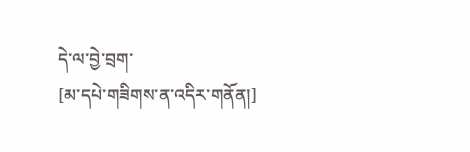དེ་ལ་བྱེ་བྲག་
[མ་དཔེ་གཟིགས་ན་འདིར་གནོན།]